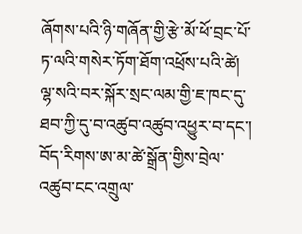ཞོགས་པའི་ཉི་གཞོན་གྱི་རྩེ་མོ་ཕོ་བྲང་པོ་ཏ་ལའི་གསེར་ཏོག་ཐོག་འཕྲོས་པའི་ཚེ། ལྷ་སའི་བར་སྐོར་སྲང་ལམ་གྱི་ཇ་ཁང་དུ་ཐབ་ཀྱི་དུ་བ་འཚུབ་འཚུབ་འཕྱུར་བ་དང་། བོད་རིགས་ཨ་མ་ཚེ་སྒྲོན་གྱིས་བྲེལ་འཚུབ་ངང་འགྲུལ་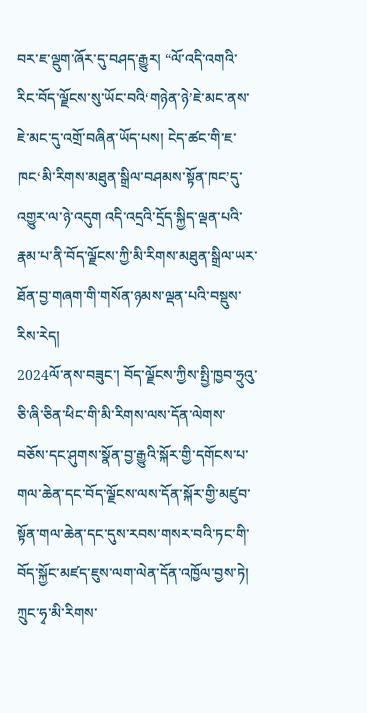བར་ཇ་ལྡུག་ཞོར་དུ་བཤད་རྒྱུར། “ལོ་འདི་འགའི་རིང་བོད་ལྗོངས་སུ་ཡོང་བའི‘གཉེན་ཉེ’ཇེ་མང་ནས་ཇེ་མང་དུ་འགྲོ་བཞིན་ཡོད་པས། ངེད་ཚང་གི་ཇ་ཁང‘མི་རིགས་མཐུན་སྒྲིལ་བཤམས་སྟོན་ཁང’དུ་འགྱུར་ལ་ཉེ་འདུག འདི་འདྲའི་དྲོད་སྐྱིད་ལྡན་པའི་རྣམ་པ་ནི་བོད་ལྗོངས་ཀྱི་མི་རིགས་མཐུན་སྒྲིལ་ཡར་ཐོན་བྱ་གཞག་གི་གསོན་ཉམས་ལྡན་པའི་བསྡུས་རིས་རེད།
2024ལོ་ནས་བཟུང་། བོད་ལྗོངས་ཀྱིས་སྤྱི་ཁྱབ་ཧྲུའུ་ཅི་ཞི་ཅིན་ཕིང་གི་མི་རིགས་ལས་དོན་ལེགས་བཅོས་དང་ཤུགས་སྣོན་བྱ་རྒྱུའི་སྐོར་གྱི་དགོངས་པ་གལ་ཆེན་དང་བོད་ལྗོངས་ལས་དོན་སྐོར་གྱི་མཛུབ་སྟོན་གལ་ཆེན་དང་དུས་རབས་གསར་བའི་ཏང་གི་བོད་སྐྱོང་མཛད་ཇུས་ལག་ལེན་དོན་འཁྱོལ་བྱས་ཏེ། ཀྲུང་ཧྭ་མི་རིགས་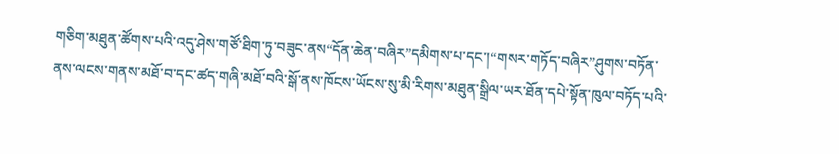གཅིག་མཐུན་ཚོགས་པའི་འདུ་ཤེས་གཙོ་ཐིག་ཏུ་བཟུང་ནས“དོན་ཆེན་བཞིར”དམིགས་པ་དང་།“གསར་གཏོད་བཞིར”ཤུགས་བཏོན་ནས་ལངས་གནས་མཐོ་བ་དང་ཚད་གཞི་མཐོ་བའི་སྒོ་ནས་ཁོངས་ཡོངས་སུ་མི་རིགས་མཐུན་སྒྲིལ་ཡར་ཐོན་དཔེ་སྟོན་ཁུལ་བཏོད་པའི་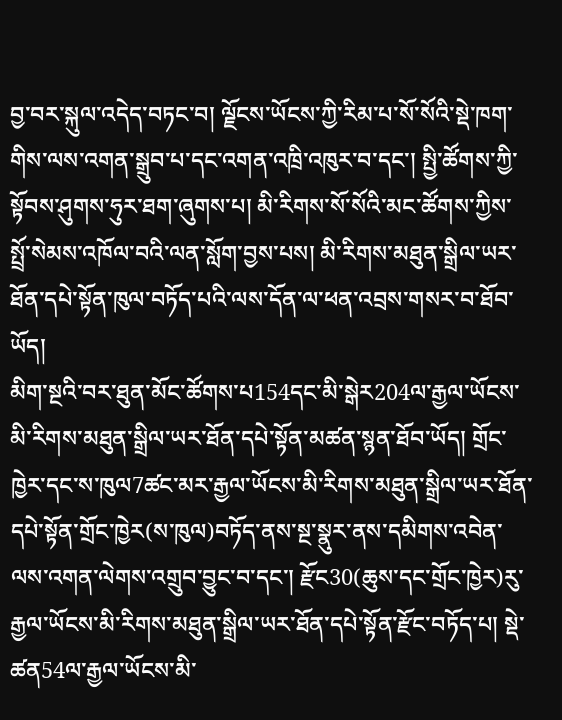བྱ་བར་སྐུལ་འདེད་བཏང་བ། ལྗོངས་ཡོངས་ཀྱི་རིམ་པ་སོ་སོའི་སྡེ་ཁག་གིས་ལས་འགན་སྒྲུབ་པ་དང་འགན་འཁྲི་འཁུར་བ་དང་། སྤྱི་ཚོགས་ཀྱི་སྟོབས་ཤུགས་ཧུར་ཐག་ཞུགས་པ། མི་རིགས་སོ་སོའི་མང་ཚོགས་ཀྱིས་སྤྲོ་སེམས་འཁོལ་བའི་ལན་སློག་བྱས་པས། མི་རིགས་མཐུན་སྒྲིལ་ཡར་ཐོན་དཔེ་སྟོན་ཁུལ་བཏོད་པའི་ལས་དོན་ལ་ཕན་འབྲས་གསར་བ་ཐོབ་ཡོད།
མིག་སྔའི་བར་ཐུན་མོང་ཚོགས་པ154དང་མི་སྒེར204ལ་རྒྱལ་ཡོངས་མི་རིགས་མཐུན་སྒྲིལ་ཡར་ཐོན་དཔེ་སྟོན་མཚན་སྙན་ཐོབ་ཡོད། གྲོང་ཁྱེར་དང་ས་ཁུལ7ཚང་མར་རྒྱལ་ཡོངས་མི་རིགས་མཐུན་སྒྲིལ་ཡར་ཐོན་དཔེ་སྟོན་གྲོང་ཁྱེར(ས་ཁུལ)བཏོད་ནས་སྔ་སྣུར་ནས་དམིགས་འབེན་ལས་འགན་ལེགས་འགྲུབ་བྱུང་བ་དང་། རྫོང30(ཆུས་དང་གྲོང་ཁྱེར)རུ་རྒྱལ་ཡོངས་མི་རིགས་མཐུན་སྒྲིལ་ཡར་ཐོན་དཔེ་སྟོན་རྫོང་བཏོད་པ། སྡེ་ཚན54ལ་རྒྱལ་ཡོངས་མི་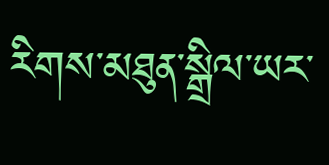རིགས་མཐུན་སྒྲིལ་ཡར་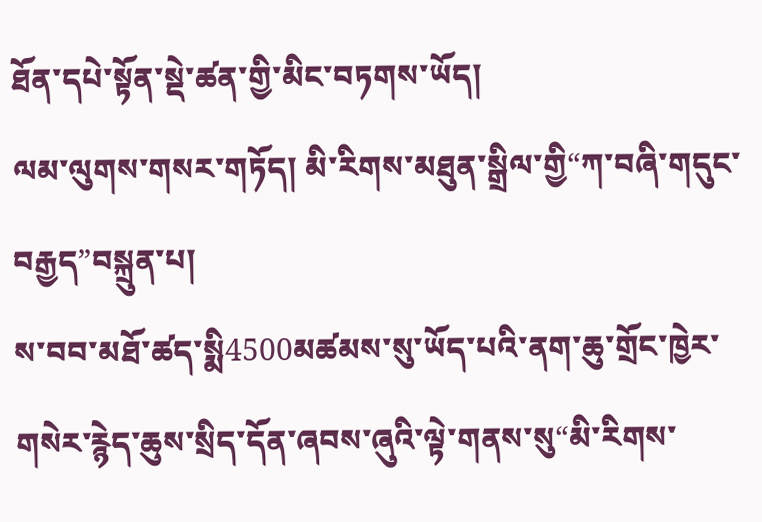ཐོན་དཔེ་སྟོན་སྡེ་ཚན་གྱི་མིང་བཏགས་ཡོད།
ལམ་ལུགས་གསར་གཏོད། མི་རིགས་མཐུན་སྒྲིལ་གྱི“ཀ་བཞི་གདུང་བརྒྱད”བསྐྲུན་པ།
ས་བབ་མཐོ་ཚད་སྨི4500མཚམས་སུ་ཡོད་པའི་ནག་ཆུ་གྲོང་ཁྱེར་གསེར་རྙེད་ཆུས་སྲིད་དོན་ཞབས་ཞུའི་ལྟེ་གནས་སུ“མི་རིགས་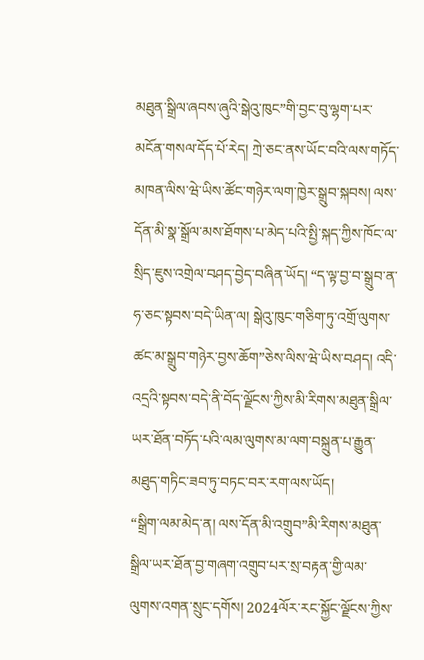མཐུན་སྒྲིལ་ཞབས་ཞུའི་སྒེའུ་ཁུང”གི་བྱང་བུ་ལྷག་པར་མངོན་གསལ་དོད་པོ་རེད། ཀྲེ་ཅང་ནས་ཡོང་བའི་ལས་གཏོད་མཁན་ལིས་ཝེ་ཡིས་ཚོང་གཉེར་ལག་ཁྱེར་སྒྲུབ་སྐབས། ལས་དོན་མི་སྣ་སྒྲོལ་མས་ཐོགས་པ་མེད་པའི་སྤྱི་སྐད་ཀྱིས་ཁོང་ལ་སྲིད་ཇུས་འགྲེལ་བཤད་བྱེད་བཞིན་ཡོད། “ད་ལྟ་བྱ་བ་སྒྲུབ་ན་ཧ་ཅང་སྟབས་བདེ་ཡིན་ལ། སྒེའུ་ཁུང་གཅིག་ཏུ་འགྲོ་ལུགས་ཚང་མ་སྒྲུབ་གཉེར་བྱས་ཆོག”ཅེས་ལིས་ཝེ་ཡིས་བཤད། འདི་འདྲའི་སྟབས་བདེ་ནི་བོད་ལྗོངས་ཀྱིས་མི་རིགས་མཐུན་སྒྲིལ་ཡར་ཐོན་བཏོད་པའི་ལམ་ལུགས་མ་ལག་བསྐྲུན་པ་རྒྱུན་མཐུད་གཏིང་ཟབ་ཏུ་བཏང་བར་རག་ལས་ཡོད།
“སྒྲིག་ལམ་མེད་ན། ལས་དོན་མི་འགྲུབ”མི་རིགས་མཐུན་སྒྲིལ་ཡར་ཐོན་བྱ་གཞག་འགྲུབ་པར་སྲ་བརྟན་གྱི་ལམ་ལུགས་འགན་སྲུང་དགོས། 2024ལོར་རང་སྐྱོང་ལྗོངས་ཀྱིས་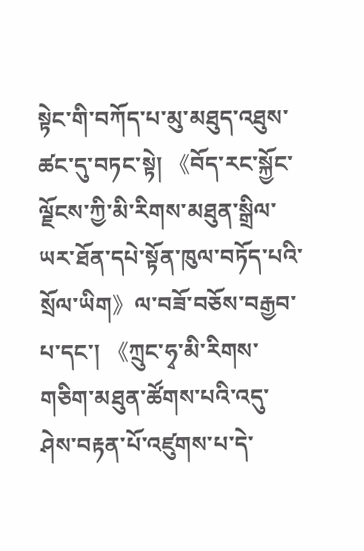སྟེང་གི་བཀོད་པ་མུ་མཐུད་འཐུས་ཚང་དུ་བཏང་སྟེ། 《བོད་རང་སྐྱོང་ལྗོངས་ཀྱི་མི་རིགས་མཐུན་སྒྲིལ་ཡར་ཐོན་དཔེ་སྟོན་ཁུལ་བཏོད་པའི་སྲོལ་ཡིག》ལ་བཟོ་བཅོས་བརྒྱབ་པ་དང་། 《ཀྲུང་ཧྭ་མི་རིགས་གཅིག་མཐུན་ཚོགས་པའི་འདུ་ཤེས་བརྟན་པོ་འཛུགས་པ་དེ་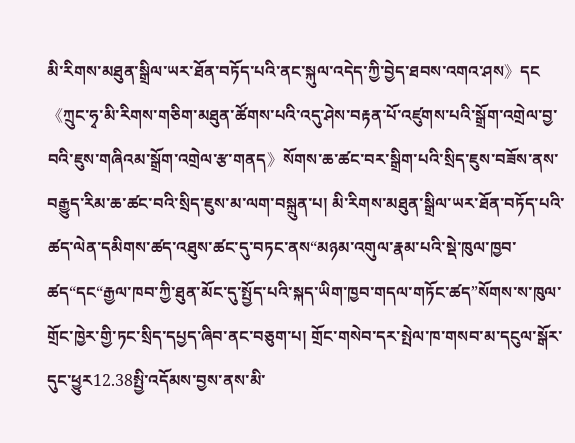མི་རིགས་མཐུན་སྒྲིལ་ཡར་ཐོན་བཏོད་པའི་ནང་སྐུལ་འདེད་ཀྱི་བྱེད་ཐབས་འགའ་ཤས》དང《ཀྲུང་ཧྭ་མི་རིགས་གཅིག་མཐུན་ཚོགས་པའི་འདུ་ཤེས་བརྟན་པོ་འཛུགས་པའི་སྒྲོག་འགྲེལ་བྱ་བའི་ཇུས་གཞིའམ་སྒྲོག་འགྲེལ་རྩ་གནད》སོགས་ཆ་ཚང་བར་སྒྲིག་པའི་སྲིད་ཇུས་བཟོས་ནས་བརྒྱུད་རིམ་ཆ་ཚང་བའི་སྲིད་ཇུས་མ་ལག་བསྐྲུན་པ། མི་རིགས་མཐུན་སྒྲིལ་ཡར་ཐོན་བཏོད་པའི་ཚད་ལེན་དམིགས་ཚད་འཐུས་ཚང་དུ་བཏང་ནས“མཉམ་འགུལ་རྣམ་པའི་སྡེ་ཁུལ་ཁྱབ་ཚད“དང“རྒྱལ་ཁབ་ཀྱི་ཐུན་མོང་དུ་སྤྱོད་པའི་སྐད་ཡིག་ཁྱབ་གདལ་གཏོང་ཚད”སོགས་ས་ཁུལ་གྲོང་ཁྱེར་གྱི་ཏང་སྲིད་དཔྱད་ཞིབ་ནང་བཅུག་པ། གྲོང་གསེབ་དར་སྤེལ་ཁ་གསབ་མ་དངུལ་སྒོར་དུང་ཕྱུར12.38སྤྱི་འདོམས་བྱས་ནས་མི་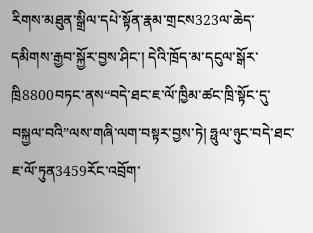རིགས་མཐུན་སྒྲིལ་དཔེ་སྟོན་རྣམ་གྲངས323ལ་ཆེད་དམིགས་རྒྱབ་སྐྱོར་བྱས་ཤིང་། དེའི་ཁྲོད་མ་དངུལ་སྒོར་ཁྲི8800བཏང་ནས“བདེ་ཐང་ཇ་ལོ་ཁྱིམ་ཚང་ཁྲི་སྟོང་དུ་བསྐྱལ་བའི”ལས་གཞི་ལག་བསྟར་བྱས་ཏེ། ཧྥུལ་ཉུང་བདེ་ཐང་ཇ་ལོ་ཏུན3459རོང་འབྲོག་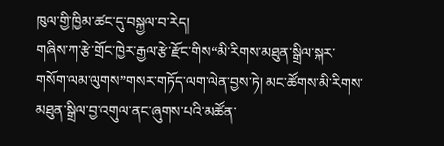ཁུལ་གྱི་ཁྱིམ་ཚང་དུ་བསྐྱལ་བ་རེད།
གཞིས་ཀ་རྩེ་གྲོང་ཁྱེར་རྒྱལ་རྩེ་རྫོང་གིས“མི་རིགས་མཐུན་སྒྲིལ་སྐར་གསོག་ལམ་ལུགས”གསར་གཏོད་ལག་ལེན་བྱས་ཏེ། མང་ཚོགས་མི་རིགས་མཐུན་སྒྲིལ་བྱ་འགུལ་ནང་ཞུགས་པའི་མཚོན་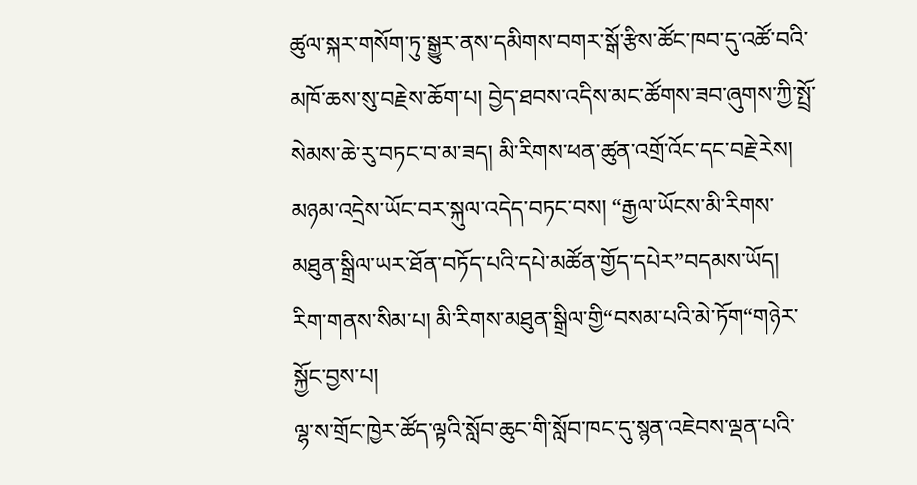ཚུལ་སྐར་གསོག་ཏུ་སྒྱུར་ནས་དམིགས་བགར་སྒོ་རྩིས་ཚོང་ཁབ་དུ་འཚོ་བའི་མཁོ་ཆས་སུ་བརྗེས་ཆོག་པ། བྱེད་ཐབས་འདིས་མང་ཚོགས་ཟབ་ཞུགས་ཀྱི་སྤྲོ་སེམས་ཆེ་རུ་བཏང་བ་མ་ཟད། མི་རིགས་ཕན་ཚུན་འགྲོ་འོང་དང་བརྗེ་རེས། མཉམ་འདྲེས་ཡོང་བར་སྐུལ་འདེད་བཏང་བས། “རྒྱལ་ཡོངས་མི་རིགས་མཐུན་སྒྲིལ་ཡར་ཐོན་བཏོད་པའི་དཔེ་མཚོན་གྱོད་དཔེར”བདམས་ཡོད།
རིག་གནས་སིམ་པ། མི་རིགས་མཐུན་སྒྲིལ་གྱི“བསམ་པའི་མེ་ཏོག“གཉེར་སྐྱོང་བྱས་པ།
ལྷ་ས་གྲོང་ཁྱེར་ཚོད་ལྟའི་སློབ་ཆུང་གི་སློབ་ཁང་དུ་སྙན་འཇེབས་ལྡན་པའི་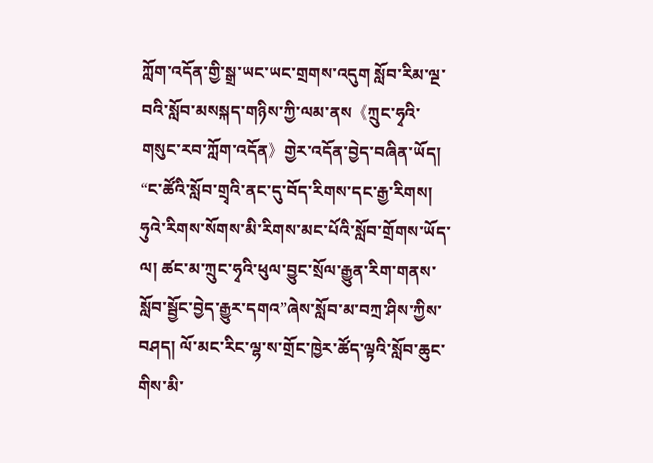ཀློག་འདོན་གྱི་སྒྲ་ཡང་ཡང་གྲགས་འདུག སློབ་རིམ་ལྔ་བའི་སློབ་མསསྐད་གཉིས་ཀྱི་ལམ་ནས《ཀྲུང་ཧྭའི་གསུང་རབ་ཀློག་འདོན》གྱེར་འདོན་བྱེད་བཞིན་ཡོད། “ང་ཚོའི་སློབ་གྲྭའི་ནང་དུ་བོད་རིགས་དང་རྒྱ་རིགས། ཧུའེ་རིགས་སོགས་མི་རིགས་མང་པོའི་སློབ་གྲོགས་ཡོད་ལ། ཚང་མ་ཀྲུང་ཧྭའི་ཕུལ་བྱུང་སྲོལ་རྒྱུན་རིག་གནས་སློབ་སྦྱོང་བྱེད་རྒྱུར་དགའ”ཞེས་སློབ་མ་བཀྲ་ཤིས་ཀྱིས་བཤད། ལོ་མང་རིང་ལྷ་ས་གྲོང་ཁྱེར་ཚོད་ལྟའི་སློབ་ཆུང་གིས་མི་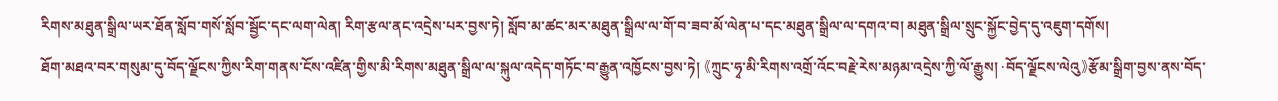རིགས་མཐུན་སྒྲིལ་ཡར་ཐོན་སློབ་གསོ་སློབ་སྦྱོང་དང་ལག་ལེན། རིག་རྩལ་ནང་འདྲེས་པར་བྱས་ཏེ། སློབ་མ་ཚང་མར་མཐུན་སྒྲིལ་ལ་གོ་བ་ཟབ་མོ་ལེན་པ་དང་མཐུན་སྒྲིལ་ལ་དགའ་བ། མཐུན་སྒྲིལ་སྲུང་སྐྱོང་བྱེད་དུ་འཇུག་དགོས།
ཐོག་མཐའ་བར་གསུམ་དུ་བོད་ལྗོངས་ཀྱིས་རིག་གནས་ངོས་འཛིན་གྱིས་མི་རིགས་མཐུན་སྒྲིལ་ལ་སྐུལ་འདེད་གཏོང་བ་རྒྱུན་འཁྱོངས་བྱས་ཏེ། 《ཀྲུང་ཧྭ་མི་རིགས་འགྲོ་འོང་བརྗེ་རེས་མཉམ་འདྲེས་ཀྱི་ལོ་རྒྱུས། ·བོད་ལྗོངས་ལེའུ》རྩོམ་སྒྲིག་བྱས་ནས་བོད་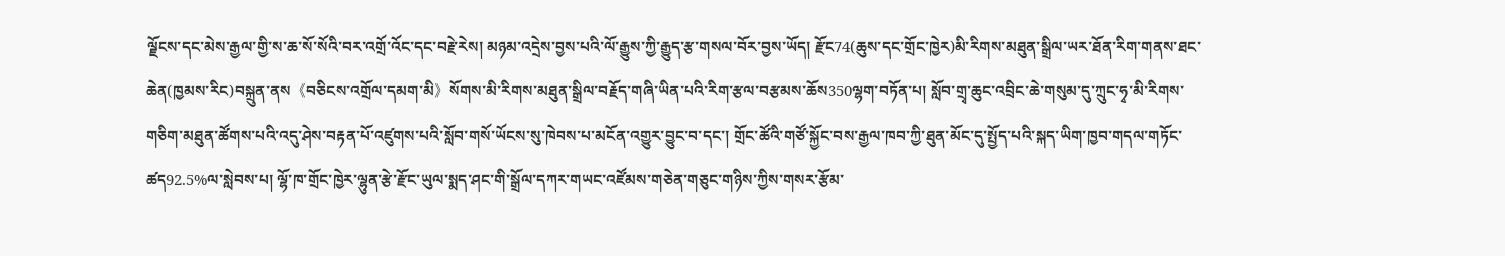ལྗོངས་དང་མེས་རྒྱལ་གྱི་ས་ཆ་སོ་སོའི་བར་འགྲོ་འོང་དང་བརྗེ་རེས། མཉམ་འདྲེས་བྱས་པའི་ལོ་རྒྱུས་ཀྱི་རྒྱུད་རྩ་གསལ་བོར་བྱས་ཡོད། རྫོང74(ཆུས་དང་གྲོང་ཁྱེར)མི་རིགས་མཐུན་སྒྲིལ་ཡར་ཐོན་རིག་གནས་ཐང་ཆེན(ཁྱམས་རིང)བསྐྲུན་ནས《བཅིངས་འགྲོལ་དམག་མི》སོགས་མི་རིགས་མཐུན་སྒྲིལ་བརྗོད་གཞི་ཡིན་པའི་རིག་རྩལ་བརྩམས་ཆོས350ལྷག་བཏོན་པ། སློབ་གྲྭ་ཆུང་འབྲིང་ཆེ་གསུམ་དུ་ཀྲུང་ཧྭ་མི་རིགས་གཅིག་མཐུན་ཚོགས་པའི་འདུ་ཤེས་བརྟན་པོ་འཛུགས་པའི་སློབ་གསོ་ཡོངས་སུ་ཁེབས་པ་མངོན་འགྱུར་བྱུང་བ་དང་། གྲོང་ཚོའི་གཙོ་སྐྱོང་བས་རྒྱལ་ཁབ་ཀྱི་ཐུན་མོང་དུ་སྤྱོད་པའི་སྐད་ཡིག་ཁྱབ་གདལ་གཏོང་ཚད92.5%ལ་སླེབས་པ། ལྷོ་ཁ་གྲོང་ཁྱེར་ལྷུན་རྩེ་རྫོང་ཡུལ་སྨད་ཤང་གི་སྒྲོལ་དཀར་གཡང་འཛོམས་གཅེན་གཅུང་གཉིས་ཀྱིས་གསར་རྩོམ་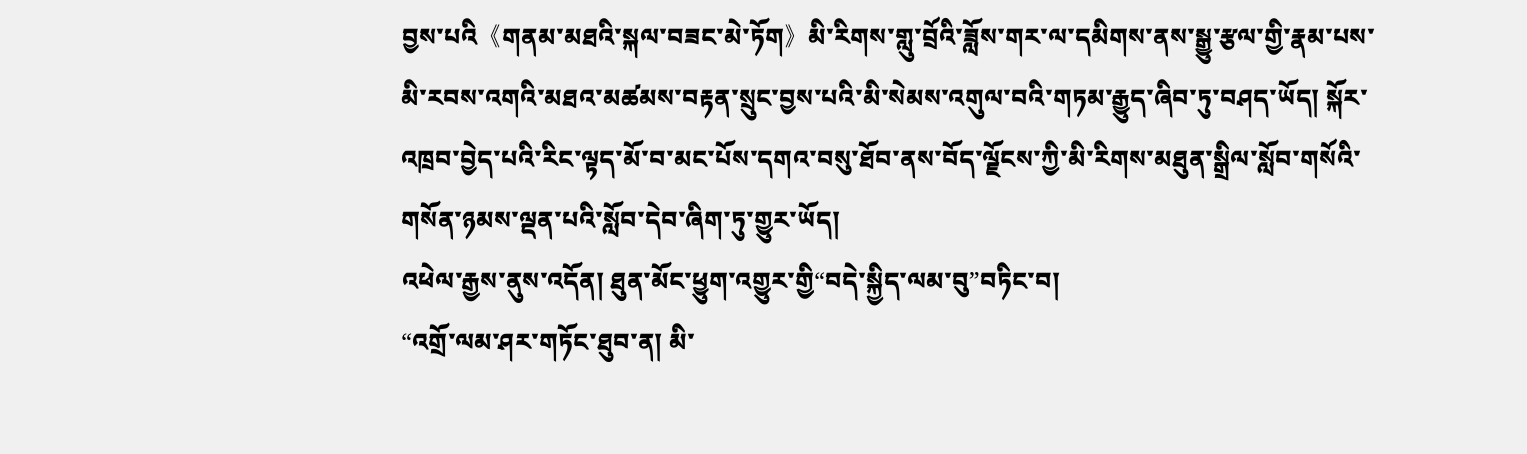བྱས་པའི《གནམ་མཐའི་སྐལ་བཟང་མེ་ཏོག》མི་རིགས་གླུ་བྲོའི་ཟློས་གར་ལ་དམིགས་ནས་སྒྱུ་རྩལ་གྱི་རྣམ་པས་མི་རབས་འགའི་མཐའ་མཚམས་བརྟན་སྲུང་བྱས་པའི་མི་སེམས་འགུལ་བའི་གཏམ་རྒྱུད་ཞིབ་ཏུ་བཤད་ཡོད། སྐོར་འཁྲབ་བྱེད་པའི་རིང་ལྟད་མོ་བ་མང་པོས་དགའ་བསུ་ཐོབ་ནས་བོད་ལྗོངས་ཀྱི་མི་རིགས་མཐུན་སྒྲིལ་སློབ་གསོའི་གསོན་ཉམས་ལྡན་པའི་སློབ་དེབ་ཞིག་ཏུ་གྱུར་ཡོད།
འཕེལ་རྒྱས་ནུས་འདོན། ཐུན་མོང་ཕྱུག་འགྱུར་གྱི“བདེ་སྐྱིད་ལམ་བུ”བཏིང་བ།
“འགྲོ་ལམ་ཤར་གཏོང་ཐུབ་ན། མི་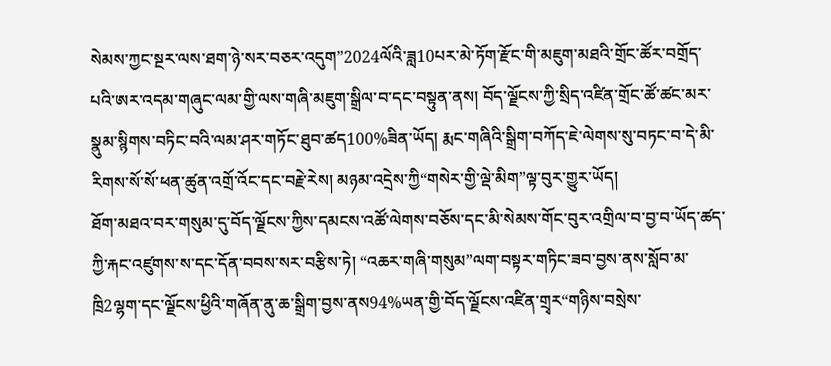སེམས་ཀྱང་སྔར་ལས་ཐག་ཉེ་སར་བཅར་འདུག”2024ལོའི་ཟླ10པར་མེ་ཏོག་རྫོང་གི་མཇུག་མཐའི་གྲོང་ཚོར་བགྲོད་པའི་ཨར་འདམ་གཞུང་ལམ་གྱི་ལས་གཞི་མཇུག་སྒྲིལ་བ་དང་བསྟུན་ནས། བོད་ལྗོངས་ཀྱི་སྲིད་འཛིན་གྲོང་ཚོ་ཚང་མར་སྣུམ་སྙིགས་བཏིང་བའི་ལམ་ཤར་གཏོང་ཐུབ་ཚད100%ཟིན་ཡོད། རྨང་གཞིའི་སྒྲིག་བཀོད་ཇེ་ལེགས་སུ་བཏང་བ་དེ་མི་རིགས་སོ་སོ་ཕན་ཚུན་འགྲོ་འོང་དང་བརྗེ་རེས། མཉམ་འདྲེས་ཀྱི“གསེར་གྱི་ལྡེ་མིག”ལྟ་བུར་གྱུར་ཡོད།
ཐོག་མཐའ་བར་གསུམ་དུ་བོད་ལྗོངས་ཀྱིས་དམངས་འཚོ་ལེགས་བཅོས་དང་མི་སེམས་གོང་བུར་འགྲིལ་བ་བྱ་བ་ཡོད་ཚད་ཀྱི་རྐང་འཛུགས་ས་དང་དོན་བབས་སར་བརྩིས་ཏེ། “འཆར་གཞི་གསུམ”ལག་བསྟར་གཏིང་ཟབ་བྱས་ནས་སློབ་མ་ཁྲི2ལྷག་དང་ལྗོངས་ཕྱིའི་གཞོན་ནུ་ཆ་སྒྲིག་བྱས་ནས94%ཡན་གྱི་བོད་ལྗོངས་འཛིན་གྲྭར“གཉིས་བསྲེས་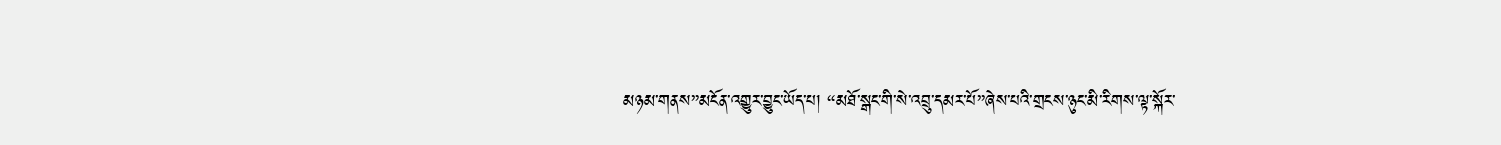མཉམ་གནས”མངོན་འགྱུར་བྱུང་ཡོད་པ། “མཐོ་སྒང་གི་སེ་འབྲུ་དམར་པོ”ཞེས་པའི་གྲངས་ཉུང་མི་རིགས་ལྟ་སྐོར་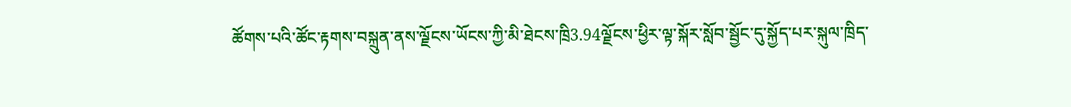ཚོགས་པའི་ཚོང་རྟགས་བསྐྲུན་ནས་ལྗོངས་ཡོངས་ཀྱི་མི་ཐེངས་ཁྲི3.94ལྗོངས་ཕྱིར་ལྟ་སྐོར་སློབ་སྦྱོང་དུ་སྐྱོད་པར་སྐུལ་ཁྲིད་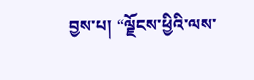བྱས་པ། “ལྗོངས་ཕྱིའི་ལས་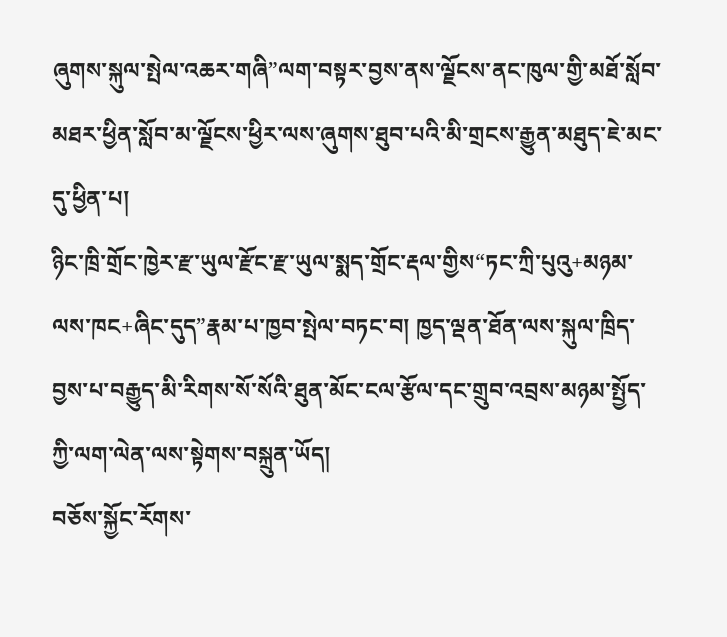ཞུགས་སྐུལ་སྤེལ་འཆར་གཞི”ལག་བསྟར་བྱས་ནས་ལྗོངས་ནང་ཁུལ་གྱི་མཐོ་སློབ་མཐར་ཕྱིན་སློབ་མ་ལྗོངས་ཕྱིར་ལས་ཞུགས་ཐུབ་པའི་མི་གྲངས་རྒྱུན་མཐུད་ཇེ་མང་དུ་ཕྱིན་པ།
ཉིང་ཁྲི་གྲོང་ཁྱེར་རྫ་ཡུལ་རྫོང་རྫ་ཡུལ་སྨད་གྲོང་རྡལ་གྱིས“ཏང་ཀྲི་པུའུ+མཉམ་ལས་ཁང+ཞིང་དུད”རྣམ་པ་ཁྱབ་སྤེལ་བཏང་བ། ཁྱད་ལྡན་ཐོན་ལས་སྐུལ་ཁྲིད་བྱས་པ་བརྒྱུད་མི་རིགས་སོ་སོའི་ཐུན་མོང་ངལ་རྩོལ་དང་གྲུབ་འབྲས་མཉམ་སྤྱོད་ཀྱི་ལག་ལེན་ལས་སྟེགས་བསྐྲུན་ཡོད།
བཅོས་སྐྱོང་རོགས་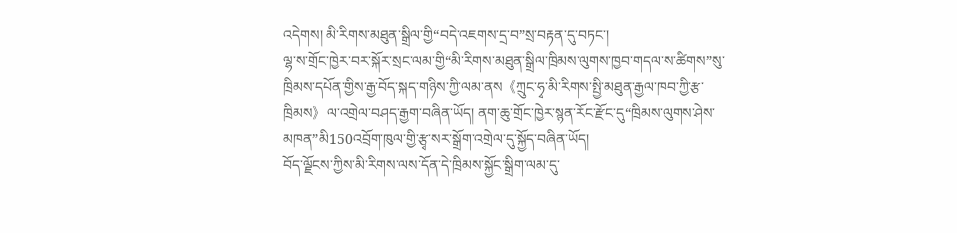འདེགས། མི་རིགས་མཐུན་སྒྲིལ་གྱི“བདེ་འཇགས་དྲ་བ”སྲ་བརྟན་དུ་བཏང་།
ལྷ་ས་གྲོང་ཁྱེར་བར་སྐོར་སྲང་ལམ་གྱི“མི་རིགས་མཐུན་སྒྲིལ་ཁྲིམས་ལུགས་ཁྱབ་གདལ་ས་ཚིགས”སུ་ཁྲིམས་དཔོན་གྱིས་རྒྱ་བོད་སྐད་གཉིས་ཀྱི་ལམ་ནས《ཀྲུང་ཧྭ་མི་རིགས་སྤྱི་མཐུན་རྒྱལ་ཁབ་ཀྱི་རྩ་ཁྲིམས》ལ་འགྲེལ་བཤད་རྒྱག་བཞིན་ཡོད། ནག་ཆུ་གྲོང་ཁྱེར་སྙན་རོང་རྫོང་དུ“ཁྲིམས་ལུགས་ཤེས་མཁན”མི150འབྲོག་ཁུལ་གྱི་རྩྭ་སར་སྒྲོག་འགྲེལ་དུ་སྐྱོད་བཞིན་ཡོད།
བོད་ལྗོངས་ཀྱིས་མི་རིགས་ལས་དོན་དེ་ཁྲིམས་སྐྱོང་སྒྲིག་ལམ་དུ་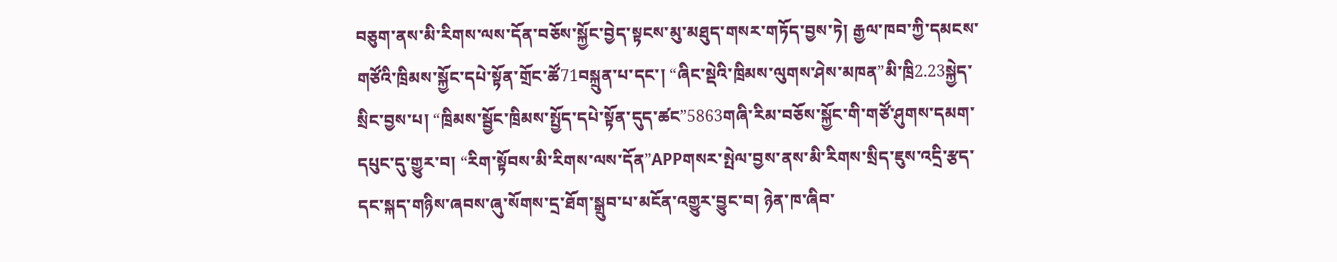བཅུག་ནས་མི་རིགས་ལས་དོན་བཅོས་སྐྱོང་བྱེད་སྟངས་མུ་མཐུད་གསར་གཏོད་བྱས་ཏེ། རྒྱལ་ཁབ་ཀྱི་དམངས་གཙོའི་ཁྲིམས་སྐྱོང་དཔེ་སྟོན་གྲོང་ཚོ71བསྐྲུན་པ་དང་། “ཞིང་སྡེའི་ཁྲིམས་ལུགས་ཤེས་མཁན”མི་ཁྲི2.23སྐྱེད་སྲིང་བྱས་པ། “ཁྲིམས་སྦྱོང་ཁྲིམས་སྤྱོད་དཔེ་སྟོན་དུད་ཚང”5863གཞི་རིམ་བཅོས་སྐྱོང་གི་གཙོ་ཤུགས་དམག་དཔུང་དུ་གྱུར་བ། “རིག་སྟོབས་མི་རིགས་ལས་དོན”APPགསར་སྤེལ་བྱས་ནས་མི་རིགས་སྲིད་ཇུས་འདྲི་རྩད་དང་སྐད་གཉིས་ཞབས་ཞུ་སོགས་དྲ་ཐོག་སྒྲུབ་པ་མངོན་འགྱུར་བྱུང་བ། ཉེན་ཁ་ཞིབ་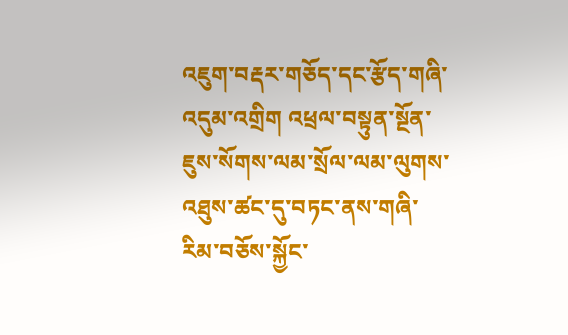འཇུག་བརྡར་གཅོད་དང་རྩོད་གཞི་འདུམ་འགྲིག འཕྲལ་བསྟུན་སྔོན་ཇུས་སོགས་ལམ་སྲོལ་ལམ་ལུགས་འཐུས་ཚང་དུ་བཏང་ནས་གཞི་རིམ་བཅོས་སྐྱོང་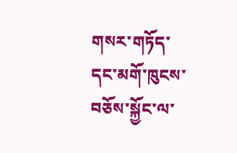གསར་གཏོད་དང་མགོ་ཁུངས་བཅོས་སྐྱོང་ལ་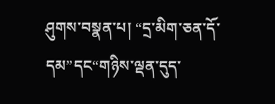ཤུགས་བསྣན་པ། “དྲ་མིག་ཅན་དོ་དམ”དང“གཉིས་ལྡན་དུད་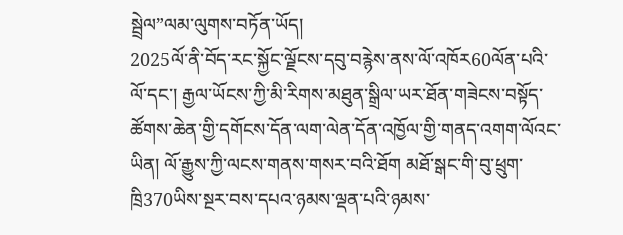སྦྲེལ”ལམ་ལུགས་བཏོན་ཡོད།
2025ལོ་ནི་བོད་རང་སྐྱོང་ལྗོངས་དབུ་བརྙེས་ནས་ལོ་འཁོར60ལོན་པའི་ལོ་དང་། རྒྱལ་ཡོངས་ཀྱི་མི་རིགས་མཐུན་སྒྲིལ་ཡར་ཐོན་གཟེངས་བསྟོད་ཚོགས་ཆེན་གྱི་དགོངས་དོན་ལག་ལེན་དོན་འཁྱོལ་གྱི་གནད་འགག་ལོའང་ཡིན། ལོ་རྒྱུས་ཀྱི་ལངས་གནས་གསར་བའི་ཐོག མཐོ་སྒང་གི་བུ་ཕྲུག་ཁྲི370ཡིས་སྔར་བས་དཔའ་ཉམས་ལྡན་པའི་ཉམས་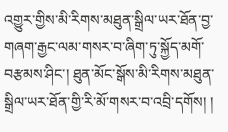འགྱུར་གྱིས་མི་རིགས་མཐུན་སྒྲིལ་ཡར་ཐོན་བྱ་གཞག་རྒྱང་ལམ་གསར་བ་ཞིག་ཏུ་སྐྱོད་མགོ་བརྩམས་ཤིང་། ཐུན་མོང་སྒོས་མི་རིགས་མཐུན་སྒྲིལ་ཡར་ཐོན་གྱི་རི་མོ་གསར་བ་འབྲི་དགོས། །